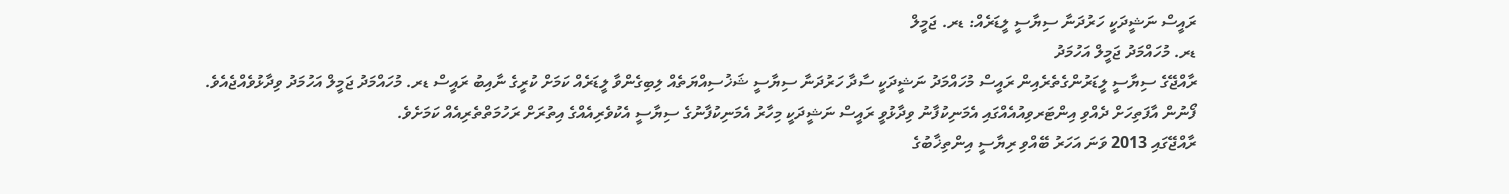ރައީސް ނަޝީދަކީ ހަރުދަނާ ސިޔާސީ ލީޑަރެއް: ޑރ. ޖަމީލް
ޑރ. މުހައްމަދު ޖަމީލް އަހުމަދު
ރާއްޖޭގެ ސިޔާސީ ލީޑަރުންގެތެރެއިން ރައީސް މުހައްމަދު ނަޝީދަކީ ސާދާ ހަރުދަނާ ސިޔާސީ ޝަޚުސިއްޔަތެއް ލިބިގެންވާ ލީޑަރެއް ކަމަށް ކުރީގެ ނާއިބު ރައީސް ޑރ. މުހައްމަދު ޖަމީލް އަހުމަދު ވިދާޅުވެއްޖެއެވެ.
ފޯނުން އާފަތިހަށް ދެއްވި އިންޓަރވިއުއެއްގައި އެމަނިކުފާނު ވިދާޅުވީ ރައީސް ނަޝީދަކީ މިހާރު އެމަނިކުފާނުގެ ސިޔާސީ އެކުވެރިއެއްގެ އިތުރަށް ރަހުމަތްތެރިއެއް ކަމަށެވެ.
ރާއްޖޭގައި 2013 ވަނަ އަހަރު ބޭއްވި ރިޔާސީ އިންތިޚާބުގެ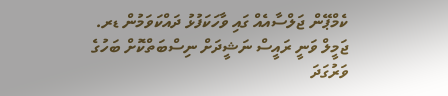ކެމްޕޭން ޖަލްސާއެއް ގައި ވާހަކަފުޅު ދައްކަވަމުން ޑރ. ޖަމީލް ވަނީ ރައީސް ނަޝީދަށް ނިސްބަތްކޮށް ބަހުގެ ވަރުގަދަ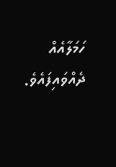ހަމަލާއެއް ދެއްވައިފައެވެ.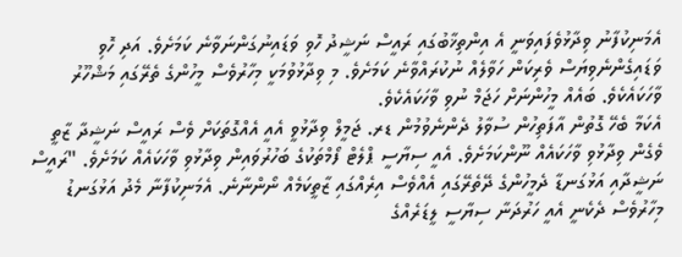އެމަނިކުފާނު ވިދާޅުވެފައިވަނީ އެ އިންތިޚާބުގައި ރައީސް ނަޝީދު ހޮވި ވަޑައިނުގަންނަވާނެ ކަމަށެވެ. އަދި ހޮވި ވަޑައިގެންނެވިޔަސް ވެރިކަން ހަވާލެއް ނުކުރައްވާނެ ކަމަށެވެ. މި ވިދާޅުވުމަކީ މިހާރުވެސް މީހުންގެ ތެރޭގައި މަޝްހޫރު ވާހަކައެކެވެ. ބައެއް މީހުންނަށް ހަޖަމް ނުވި ވާހަކައެކެވެ.
އެކަމާ ބެހޭ ގޮތުން އާފަތިހުން ސުވާލު ދެންނެވުމުން ޑރ. ޖަމީލް ވިދާޅުވީ އެއީ އެއްގޮތަކަށް ވެސް ރައީސް ނަޝީދާ ޒާތީ ވެގެން ވިދާޅުވި ވާހަކައެއް ނޫންކަމަށެވެ. އެއީ ސިޔާސީ ޕްލެޓް ފޯމްތަކުގެ ބަހުރުވައިން ވިދާޅުވި ވާހަކައެއް ކަމަށެވެ. "ރައީސް ނަޝީދާއި އަޅުގަނޑާ ދެމީހުންގެ ދޭތެރޭގައި އެއްވެސް އިރެއްގައި ޒާތީކަމެއް ނޯންނާނެ. އެމަނިކުފާނާ މެދު އަޅުގަނޑު މިހާރުވެސް ދެކެނީ އެއީ ހަރުދަނާ ސިޔާސީ ލީޑަރެއްގެ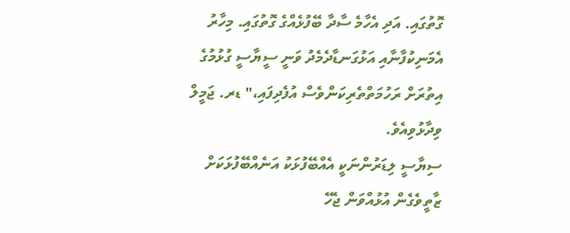ގޮތުގައި. އަދި އެހާމެ ސާދާ ބޭފުޅެއްގެ ގޮތުގައި. މިހާރު އެމަނިކުފާނާއި އަޅުގަނޑާދެމެދު ވަނީ ސީޔާސީ ގުޅުމުގެ އިތުރަށް ރަހުމަތްތެރިކަންވެސް އުފެދިފައި،" ޑރ. ޖަމީލް ވިދާޅުވިއެވެ.
ސިޔާސީ ލިޑަރުންނަކީ އެއްބޭފުޅަކު އަނެއްބޭފުޅަކަށް ޒާތީވެގެން އުޅުއްވަން ޖެހޭ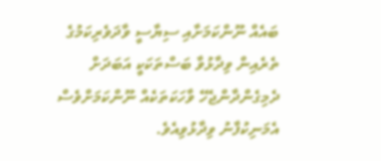ބައެއް ނޫންކަމަށާއި ސިޔާސީ ވާދަވެރިކަމުގެ ތެރެއިން ވިދާޅުވާ ބަސްތަކަކީ އަބަދަށް ދެމިގެންދާންޖެހޭ ވާހަކަތަކެއް ނޫންކަމަށްވެސް އެމަނިކުފާނު ވިދާޅުވިއެވެ.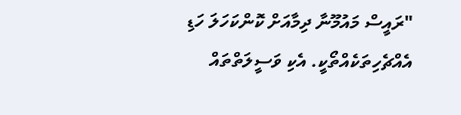"ރައީސް މައުމޫނާ ދިމާއަށް ކޮންކަހަލަ ހަޑި އެއްޗެހިތަކެއްތޯކީ. އެކި ވަސީލަތްތައް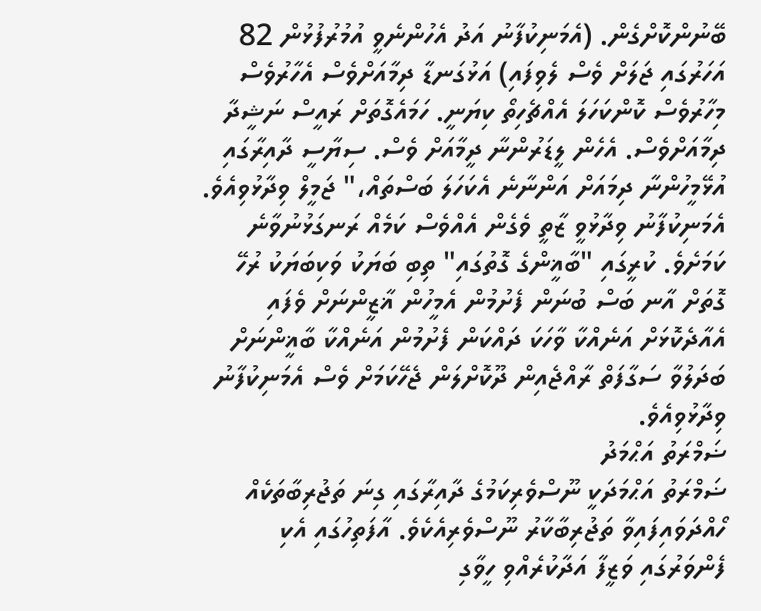ބޭނުންކޮށްގެން. (އެމަނިކުފާނު އަދު އެހުންނެވީ އުމުރުފުޅުން 82 އަހަރުގައި ޖަލަށް ވެސް ލެވިފައި) އަޅުގަނޑާ ދިމާއަށްވެސް އެހާރުވެސް މިހާރުވެސް ކޮންކަހަލަ އެއްޗެހިތޯ ކިޔަނީ. ހަމައެގޮތަށް ރައީސް ނަޝީދާ ދިމާއަށްވެސް. އެހެން ލީޑަރުންނާ ދީމާއަށް ވެސް. ސިޔާސީ ދާއިރާގައި އުޅޭމީހުންނާ ދިމައަށް އަންނާނެ އެކަހަލަ ބަސްތައް،" ޖަމީލް ވިދާޅުވިއެވެ.
އެމަނިކުފާނު ވިދާޅުވީ ޒާތީ ވެގެން އެއްވެސް ކަމެއް ރަނގަޅުނުވާނެ ކަމަށެވެ. ކުރީގައި "ބާޣީންގެ ގޮތުގައި" ތިބި ބަޔަކު ވަކިބަޔަކު ރުހޭ ގޮތަށް އާނ ބަސް ބުނަން ފެށުމުން އެމީހުން ޣާޒީންނަށް ވެފައި އެއާދެކޮޅަށް އަނެއްކާ ވާހަކަ ދައްކަން ފެށުމުން އަނެއްކާ ބާޣީންނަށް ބަދަލުވާ ސަގާފަތް ރާއްޖެއިން ދޫކޮށްލަން ޖެހޭކަމަށް ވެސް އެމަނިކުފާނު ވިދާޅުވިއެވެ.
ޟަމްރަތު އަޙްމަދު
ޟަމްރަތު އަޙްމަދަކީ ނޫސްވެރިކަމުގެ ދާއިރާގައި ގިނަ ތަޖުރިބާތަކެއް ހޯއްދަވައިފައިވާ ތަޖުރިބާކާރު ނޫސްވެރިއެކެވެ. އާފަތިހުގައި އެކި ފެންވަރުގައި ވަޒީފާ އަދާކުރެއްވި ހީވާގި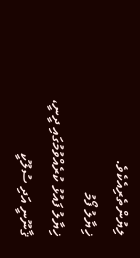ލިޔުންތެރިއެކެވެ.
ޚިޔާލު ފޯމު
ޚިޔާލު ފައުޅު ކުރެއްވުމުގައި ދީނީ، ޤާނޫނީ އަދި ސުލޫކީ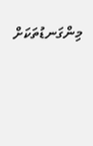މިންގަނޑުތަކަށް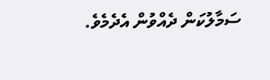ސަމާލުކަން ދެއްވުން އެދެމެވެ.